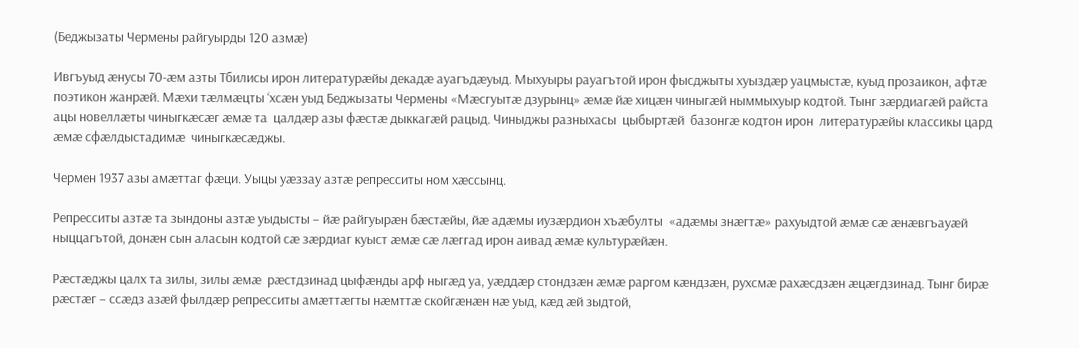(Беджызаты Чермены райгуырды 120 азмӕ)

Ивгъуыд ӕнусы 70-ӕм азты Тбилисы ирон литературӕйы декадӕ ауагъдӕуыд. Мыхуыры рауагътой ирон фысджыты хуыздӕр уацмыстӕ, куыд прозаикон, афтӕ поэтикон жанрӕй. Мӕхи тӕлмӕцты ‘хсӕн уыд Беджызаты Чермены «Мӕсгуытӕ дзурынц» ӕмӕ йӕ хицӕн чиныгӕй ныммыхуыр кодтой. Тынг зӕрдиагӕй райста ацы новеллӕты чиныгкӕсӕг ӕмӕ та  цалдӕр азы фӕстӕ дыккагӕй рацыд. Чиныджы разныхасы  цыбыртӕй  базонгӕ кодтон ирон  литературӕйы классикы цард ӕмӕ сфӕлдыстадимӕ  чиныгкӕсӕджы.

Чермен 1937 азы амӕттаг фӕци. Уыцы уӕззау азтӕ репресситы ном хӕссынц.

Репресситы азтӕ та зындоны азтӕ уыдысты – йӕ райгуырӕн бӕстӕйы, йӕ адӕмы иузӕрдион хъӕбулты  «адӕмы знӕгтӕ» рахуыдтой ӕмӕ сӕ ӕнӕвгъауӕй  ныццагътой, донӕн сын аласын кодтой сӕ зӕрдиаг куыст ӕмӕ сӕ лӕггад ирон аивад ӕмӕ культурӕйӕн.

Рӕстӕджы цалх та зилы, зилы ӕмӕ  рӕстдзинад цыфӕнды арф ныгӕд уа, уӕддӕр стондзӕн ӕмӕ раргом кӕндзӕн, рухсмӕ рахӕсдзӕн ӕцӕгдзинад. Тынг бирӕ рӕстӕг – ссӕдз азӕй фылдӕр репресситы амӕттӕгты нӕмттӕ скойгӕнӕн нӕ уыд, кӕд ӕй зыдтой,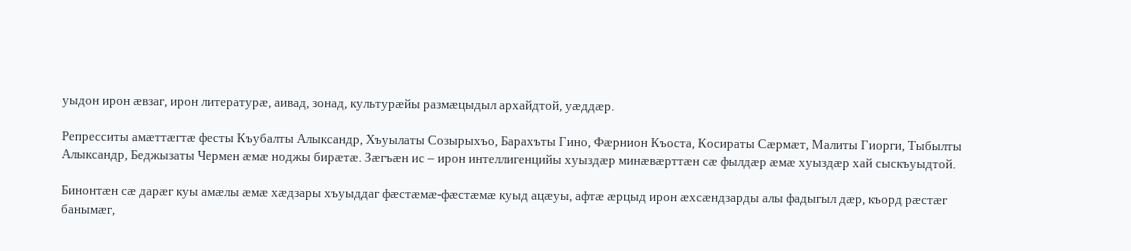уыдон ирон ӕвзаг, ирон литературӕ, аивад, зонад, культурӕйы размӕцыдыл архайдтой, уӕддӕр.

Репресситы амӕттӕгтӕ фесты Къубалты Алыксандр, Хъуылаты Созырыхъо, Барахъты Гино, Фӕрнион Къоста, Косираты Сӕрмӕт, Малиты Гиорги, Тыбылты Алыксандр, Беджызаты Чермен ӕмӕ ноджы бирӕтӕ. Зӕгъӕн ис – ирон интеллигенцийы хуыздӕр минӕвӕрттӕн сӕ фылдӕр ӕмӕ хуыздӕр хай сыскъуыдтой.

Бинонтӕн сӕ дарӕг куы амӕлы ӕмӕ хӕдзары хъуыддаг фӕстӕмӕ-фӕстӕмӕ куыд ацӕуы, афтӕ ӕрцыд ирон ӕхсӕндзарды алы фадыгыл дӕр, къорд рӕстӕг банымӕг,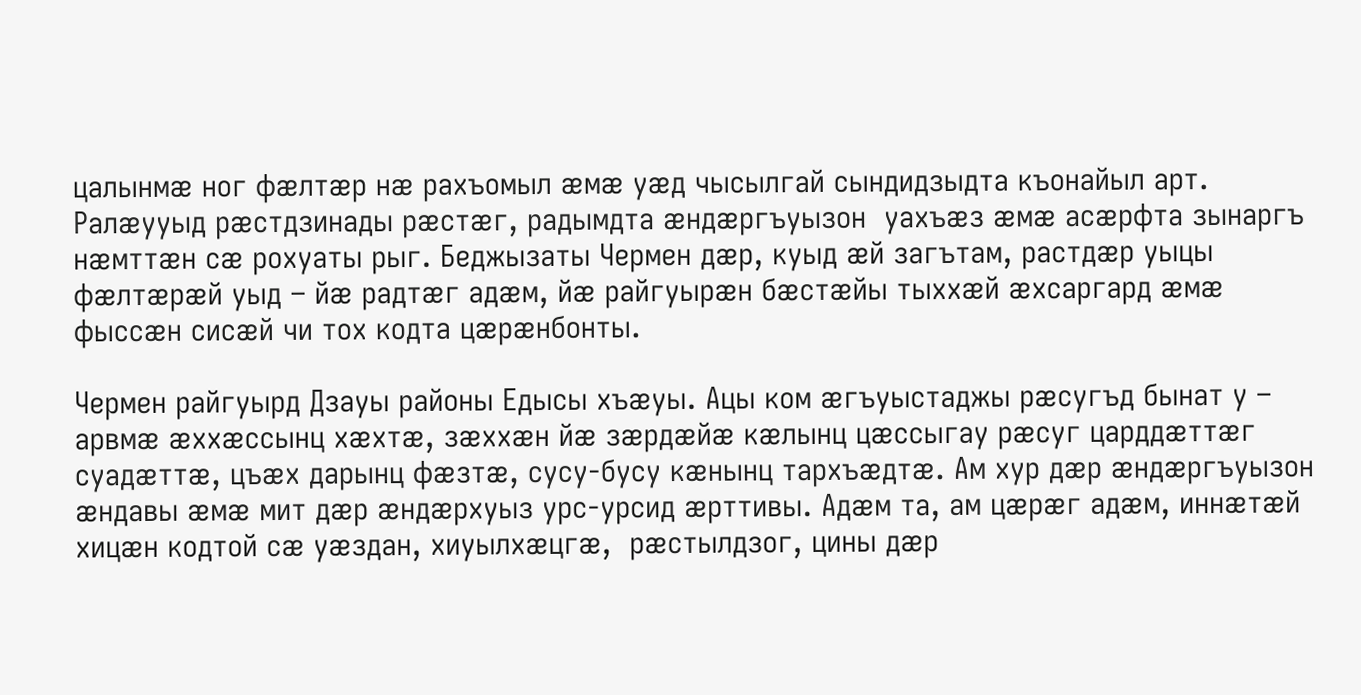цалынмӕ ног фӕлтӕр нӕ рахъомыл ӕмӕ уӕд чысылгай сындидзыдта къонайыл арт. Ралӕууыд рӕстдзинады рӕстӕг, радымдта ӕндӕргъуызон  уахъӕз ӕмӕ асӕрфта зынаргъ нӕмттӕн сӕ рохуаты рыг. Беджызаты Чермен дӕр, куыд ӕй загътам, растдӕр уыцы фӕлтӕрӕй уыд – йӕ радтӕг адӕм, йӕ райгуырӕн бӕстӕйы тыххӕй ӕхсаргард ӕмӕ фыссӕн сисӕй чи тох кодта цӕрӕнбонты.

Чермен райгуырд Дзауы районы Едысы хъӕуы. Ацы ком ӕгъуыстаджы рӕсугъд бынат у – арвмӕ ӕххӕссынц хӕхтӕ, зӕххӕн йӕ зӕрдӕйӕ кӕлынц цӕссыгау рӕсуг царддӕттӕг суадӕттӕ, цъӕх дарынц фӕзтӕ, сусу-бусу кӕнынц тархъӕдтӕ. Ам хур дӕр ӕндӕргъуызон ӕндавы ӕмӕ мит дӕр ӕндӕрхуыз урс-урсид ӕрттивы. Адӕм та, ам цӕрӕг адӕм, иннӕтӕй хицӕн кодтой сӕ уӕздан, хиуылхӕцгӕ,  рӕстылдзог, цины дӕр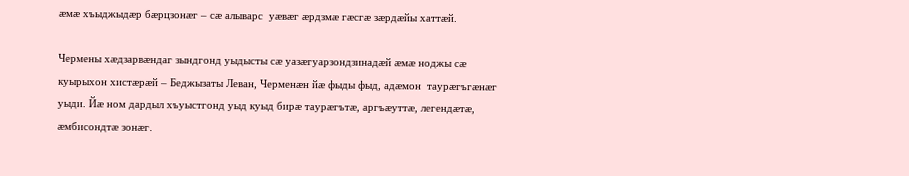ӕмӕ хъыджыдӕр бӕрцзонӕг – сӕ алыварс  уӕвӕг ӕрдзмӕ гӕсгӕ зӕрдӕйы хаттӕй.

Чермены хӕдзарвӕндаг зындгонд уыдысты сӕ уазӕгуарзондзинадӕй ӕмӕ ноджы сӕ куырыхон хистӕрӕй – Беджызаты Леван, Черменӕн йӕ фыды фыд, адӕмон  таурӕгъгӕнӕг уыди. Йӕ ном дардыл хъуыстгонд уыд куыд бирӕ таурӕгътæ, аргъæуттæ, легендӕтæ, ӕмбисондтæ зонæг.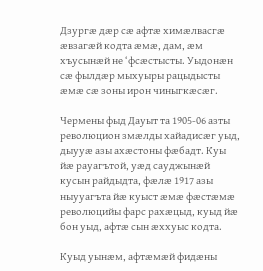Дзургӕ дӕр сӕ афтӕ химӕлвасгӕ ӕвзагӕй кодта ӕмӕ, дам, ӕм хъусынӕй не ‘фсӕстысты. Уыдонӕн сӕ фылдӕр мыхуыры рацыдысты ӕмӕ сӕ зоны ирон чиныгкӕсӕг.

Чермены фыд Дауыт та 1905-06 азты революцион змӕлды хайадисӕг уыд, дыууӕ азы ахӕстоны фӕбадт. Куы йӕ рауагътой, уӕд сауджынӕй кусын райдыдта, фӕлӕ 1917 азы ныууагъта йӕ куыст ӕмӕ фӕстӕмӕ революцийы фарс рахӕцыд, куыд йӕ бон уыд, афтӕ сын ӕххуыс кодта.

Куыд уынӕм, афтӕмӕй фидӕны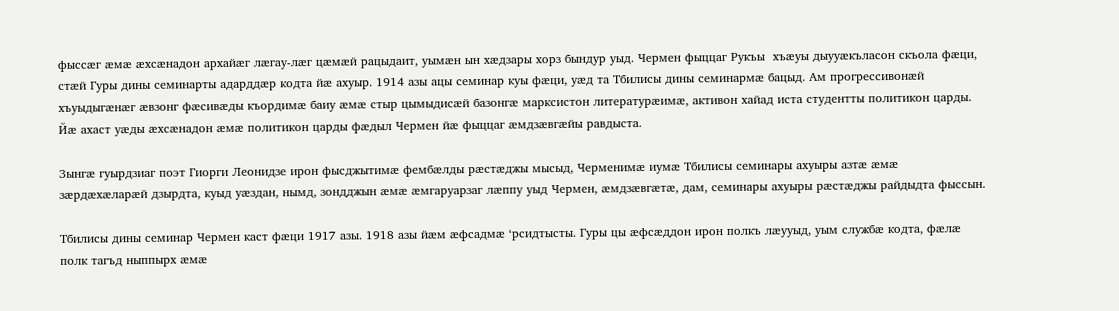фыссӕг ӕмӕ ӕхсӕнадон архайӕг лӕгау-лӕг цӕмӕй рацыдаит, уымӕн ын хӕдзары хорз бындур уыд. Чермен фыццаг Рукъы  хъӕуы дыууӕкъласон скъола фӕци, стӕй Гуры дины семинарты адарддӕр кодта йӕ ахуыр. 1914 азы ацы семинар куы фӕци, уӕд та Тбилисы дины семинармӕ бацыд. Ам прогрессивонӕй хъуыдыгӕнӕг ӕвзонг фӕсивӕды къордимӕ баиу ӕмӕ стыр цымыдисӕй базонгӕ марксистон литературӕимӕ, активон хайад иста студентты политикон царды. Йӕ ахаст уӕды ӕхсӕнадон ӕмӕ политикон царды фӕдыл Чермен йӕ фыццаг ӕмдзӕвгӕйы равдыста.

Зынгӕ гуырдзиаг поэт Гиорги Леонидзе ирон фысджытимӕ фембӕлды рӕстӕджы мысыд, Черменимӕ иумӕ Тбилисы семинары ахуыры азтӕ ӕмӕ зӕрдӕхӕларӕй дзырдта, куыд уӕздан, нымд, зондджын ӕмӕ ӕмгаруарзаг лӕппу уыд Чермен, ӕмдзӕвгӕтӕ, дам, семинары ахуыры рӕстӕджы райдыдта фыссын.

Тбилисы дины семинар Чермен каст фӕци 1917 азы. 1918 азы йӕм ӕфсадмӕ ‘рсидтысты. Гуры цы ӕфсӕддон ирон полкъ лӕууыд, уым службӕ кодта, фӕлӕ полк тагъд ныппырх ӕмӕ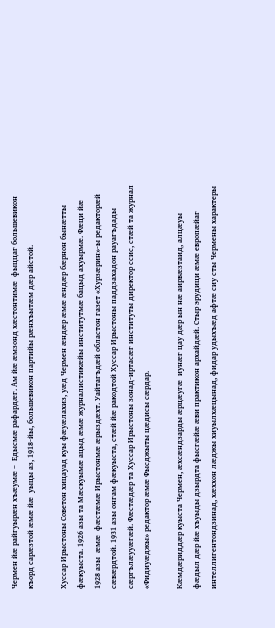Чермен йӕ райгуырӕн хъӕумӕ –  Едысмӕ рафардӕг. Ам йӕ ӕмзонд хӕстонтимӕ  фыццаг большевикон къорд сарӕзтой ӕмӕ йӕ  уыцы аз, 1918-йы, большевикон партийы рӕнхъытӕм дӕр айстой.

Хуссар Ирыстоны Советон хицауад куы фӕуӕлахиз, уӕд Чермен ӕндӕр ӕмӕ ӕндӕр бӕрнон бынӕтты фӕкуыста. 1926 азы та Мӕскуымӕ ацыд ӕмӕ журналистикӕйы институтмӕ бацыд ахуырмӕ. Фӕци йӕ 1928 азы  ӕмӕ  фӕстӕмӕ Ирыстонмӕ ӕрыздӕхт. Уайтагъдӕй областон газет «Хурзӕрин»-ы редакторӕй сӕвӕрдтой. 1931 азы онгам фӕкуыста, стӕй йӕ ракодтой Хуссар Ирыстоны паддзахадон рауагъдады сӕргълӕууӕгӕй. Фӕстӕдӕр та Хуссар Ирыстоны зонад-иртасӕг институты директор ссис, стӕй та журнал «Фидиуӕджы» редактор ӕмӕ Фысджыты цӕдисы сӕрдар.

Кӕмдӕриддӕр куыста Чермен, ӕхсӕндзарды ӕрцӕугӕ  иунӕг цау дӕр ын нӕ аирвӕзтаид, алцæуы фæдыл дæр йӕ хъуыды дзырдта фысгӕйӕ ӕви практикон архайдæй. Стыр эрудици ӕмӕ европӕйаг интеллигентондзинад, хӕххон лӕджы хиуылхӕцынад, фидар удыхъӕд афтӕ сиу сты Чермены характеры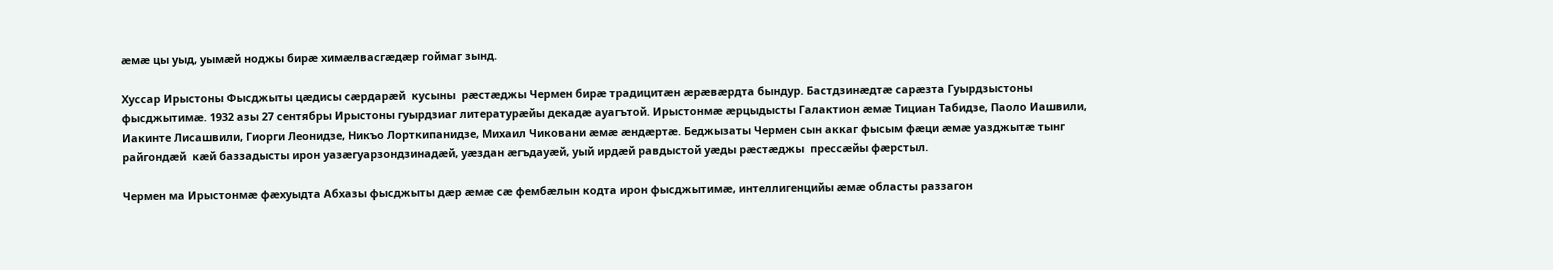ӕмӕ цы уыд, уымӕй ноджы бирӕ химӕлвасгӕдӕр гоймаг зынд.

Хуссар Ирыстоны Фысджыты цӕдисы сӕрдарӕй  кусыны  рӕстӕджы Чермен бирӕ традицитӕн ӕрӕвӕрдта бындур. Бастдзинæдтæ сарӕзта Гуырдзыстоны фысджытимӕ. 1932 азы 27 сентябры Ирыстоны гуырдзиаг литературӕйы декадӕ ауагътой. Ирыстонмӕ ӕрцыдысты Галактион ӕмӕ Тициан Табидзе, Паоло Иашвили, Иакинте Лисашвили, Гиорги Леонидзе, Никъо Лорткипанидзе, Михаил Чиковани ӕмӕ ӕндӕртӕ. Беджызаты Чермен сын аккаг фысым фӕци ӕмӕ уазджытӕ тынг райгондӕй  кӕй баззадысты ирон уазӕгуарзондзинадӕй, уӕздан ӕгъдауӕй, уый ирдӕй равдыстой уӕды рӕстӕджы  прессӕйы фӕрстыл.

Чермен ма Ирыстонмӕ фӕхуыдта Абхазы фысджыты дӕр ӕмӕ сӕ фембӕлын кодта ирон фысджытимӕ, интеллигенцийы ӕмӕ областы раззагон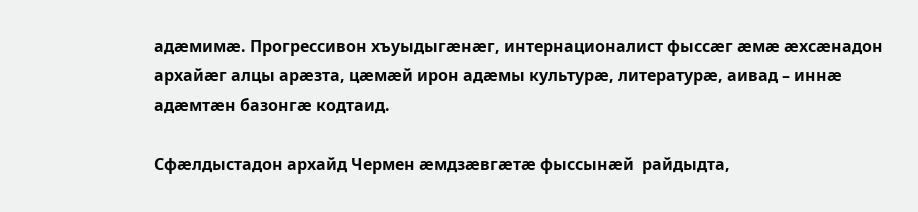адӕмимӕ. Прогрессивон хъуыдыгӕнӕг, интернационалист фыссӕг ӕмӕ ӕхсӕнадон архайӕг алцы арӕзта, цӕмӕй ирон адӕмы культурӕ, литературӕ, аивад – иннӕ адӕмтӕн базонгӕ кодтаид.

Сфӕлдыстадон архайд Чермен ӕмдзӕвгӕтӕ фыссынӕй  райдыдта,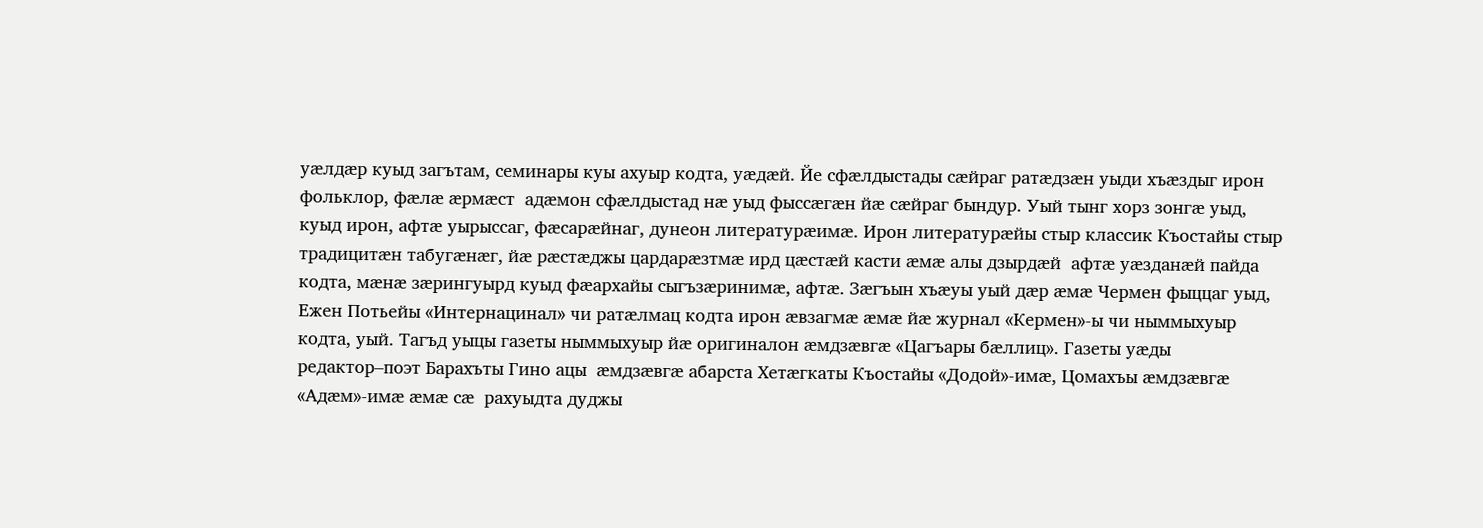уӕлдӕр куыд загътам, семинары куы ахуыр кодта, уӕдӕй. Йе сфӕлдыстады сӕйраг ратӕдзӕн уыди хъӕздыг ирон фольклор, фӕлӕ ӕрмӕст  адӕмон сфӕлдыстад нӕ уыд фыссӕгӕн йӕ сӕйраг бындур. Уый тынг хорз зонгӕ уыд, куыд ирон, афтӕ уырыссаг, фӕсарӕйнаг, дунеон литературӕимӕ. Ирон литературӕйы стыр классик Къостайы стыр традицитӕн табугӕнӕг, йӕ рӕстӕджы цардарӕзтмӕ ирд цӕстӕй касти ӕмӕ алы дзырдӕй  афтӕ уӕзданӕй пайда кодта, мӕнӕ зӕрингуырд куыд фӕархайы сыгъзӕринимӕ, афтӕ. Зӕгъын хъӕуы уый дӕр ӕмӕ Чермен фыццаг уыд, Ежен Потьейы «Интернацинал» чи ратӕлмац кодта ирон ӕвзагмӕ ӕмӕ йӕ журнал «Кермен»-ы чи ныммыхуыр кодта, уый. Тагъд уыцы газеты ныммыхуыр йӕ оригиналон ӕмдзӕвгӕ «Цагъары бӕллиц». Газеты уӕды редактор–поэт Барахъты Гино ацы  ӕмдзӕвгӕ абарста Хетӕгкаты Къостайы «Додой»-имӕ, Цомахъы ӕмдзӕвгӕ «Адӕм»-имӕ ӕмӕ сӕ  рахуыдта дуджы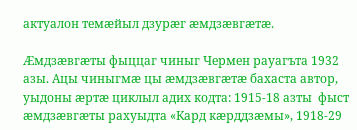актуалон темӕйыл дзурӕг ӕмдзӕвгӕтӕ.

Æмдзӕвгӕты фыццаг чиныг Чермен рауагъта 1932 азы. Ацы чиныгмӕ цы ӕмдзӕвгӕтӕ бахаста автор, уыдоны ӕртӕ циклыл адих кодта: 1915-18 азты  фыст ӕмдзӕвгӕты рахуыдта «Кард кӕрддзӕмы», 1918-29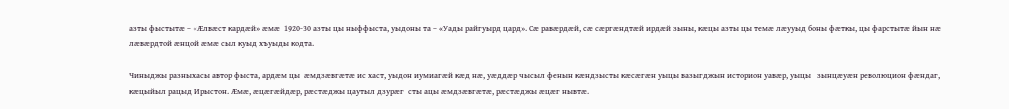азты фыстытӕ – «Æлвӕст кардӕй» ӕмӕ  1920-30 азты цы ныффыста, уыдоны та – «Уады райгуырд цард». Сӕ равӕрдӕй, сӕ сӕргӕндтӕй ирдӕй зыны, кӕцы азты цы темӕ лӕууыд боны фӕткы, цы фарстытӕ йын нӕ лӕвӕрдтой ӕнцой ӕмӕ сыл куыд хъуыды кодта.

Чиныджы разныхасы автор фыста, ардӕм цы  ӕмдзӕвгӕтӕ ис хаст, уыдон иумиагӕй кӕд нӕ, уӕддӕр чысыл фенын кӕндзысты кӕсӕгӕн уыцы вазыгджын историон уавӕр, уыцы   зынцӕуӕн революцион фӕндаг, кӕцыйыл рацыд Ирыстон. Æмӕ, ӕцӕгӕйдӕр, рӕстӕджы цаутыл дзурӕг  сты ацы ӕмдзӕвгӕтӕ, рӕстӕджы ӕцӕг нывтӕ.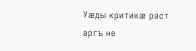Уӕды критикӕ раст аргъ не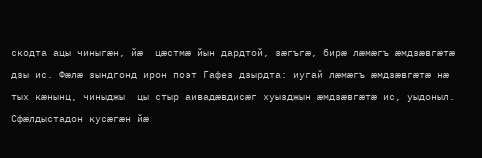скодта ацы чиныгӕн, йӕ  цӕстмӕ йын дардтой, зӕгъгӕ, бирӕ лӕмӕгъ ӕмдзӕвгӕтӕ дзы ис. Фӕлӕ зындгонд ирон поэт Гафез дзырдта: иугай лӕмӕгъ ӕмдзӕвгӕтæ нӕ тых кӕнынц, чиныджы  цы стыр аивадӕвдисӕг хуызджын ӕмдзӕвгӕтӕ ис, уыдоныл. Сфӕлдыстадон кусӕгӕн йӕ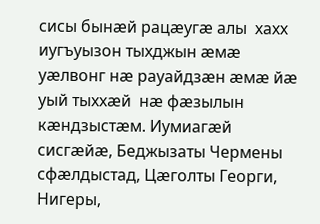сисы бынӕй рацӕугӕ алы  хахх иугъуызон тыхджын ӕмӕ  уӕлвонг нӕ рауайдзӕн ӕмӕ йӕ уый тыххӕй  нӕ фӕзылын кӕндзыстӕм. Иумиагӕй сисгӕйӕ, Беджызаты Чермены сфӕлдыстад, Цӕголты Георги, Нигеры,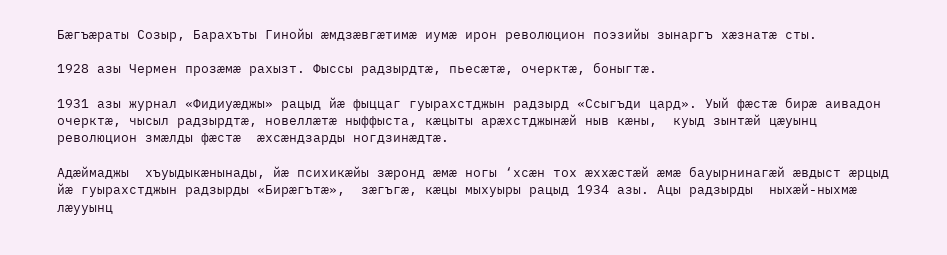Бӕгъӕраты Созыр, Барахъты Гинойы ӕмдзӕвгӕтимӕ иумӕ ирон революцион поэзийы зынаргъ хӕзнатӕ сты.

1928 азы Чермен прозӕмӕ рахызт. Фыссы радзырдтӕ, пьесæтӕ, очерктӕ, боныгтӕ.

1931 азы журнал «Фидиуӕджы» рацыд йӕ фыццаг гуырахстджын радзырд «Ссыгъди цард». Уый фӕстӕ бирӕ аивадон очерктӕ, чысыл радзырдтӕ, новеллӕтӕ ныффыста, кӕцыты арӕхстджынӕй ныв кӕны,  куыд зынтӕй цӕуынц революцион змӕлды фӕстӕ  ӕхсӕндзарды ногдзинӕдтӕ.

Адӕймаджы  хъуыдыкӕнынады, йӕ психикӕйы зӕронд ӕмӕ ногы ‘хсӕн тох ӕххӕстӕй ӕмӕ бауырнинагӕй ӕвдыст ӕрцыд йӕ гуырахстджын радзырды «Бирӕгътӕ»,  зӕгъгӕ, кӕцы мыхуыры рацыд 1934 азы. Ацы радзырды  ныхӕй-ныхмӕ лӕууынц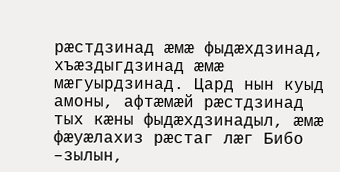рӕстдзинад ӕмӕ фыдӕхдзинад, хъӕздыгдзинад ӕмӕ мӕгуырдзинад. Цард нын куыд амоны, афтӕмӕй рӕстдзинад тых кӕны фыдӕхдзинадыл, ӕмӕ фӕуӕлахиз рӕстаг лӕг Бибо –зылын,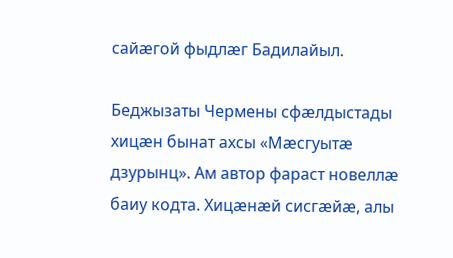сайӕгой фыдлӕг Бадилайыл.

Беджызаты Чермены сфӕлдыстады хицӕн бынат ахсы «Мӕсгуытӕ дзурынц». Ам автор фараст новеллӕ  баиу кодта. Хицӕнӕй сисгӕйӕ, алы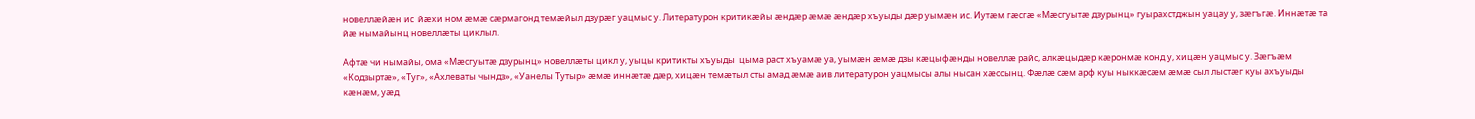новеллӕйӕн ис  йӕхи ном ӕмӕ сӕрмагонд темӕйыл дзурӕг уацмыс у. Литературон критикӕйы ӕндӕр ӕмӕ ӕндӕр хъуыды дӕр уымӕн ис. Иутӕм гӕсгӕ «Мӕсгуытӕ дзурынц» гуырахстджын уацау у, зӕгъгӕ. Иннӕтӕ та йӕ нымайынц новеллӕты циклыл.

Афтӕ чи нымайы, ома «Мӕсгуытӕ дзурынц» новеллӕты цикл у, уыцы критикты хъуыды  цыма раст хъуамӕ уа, уымӕн ӕмӕ дзы кӕцыфӕнды новеллӕ райс, алкӕцыдӕр кӕронмӕ конд у, хицӕн уацмыс у. Зӕгъӕм «Кодзыртӕ», «Туг», «Ахлеваты чындз», «Уанелы Тутыр» ӕмӕ иннӕтӕ дӕр, хицӕн темӕтыл сты амад ӕмӕ аив литературон уацмысы алы нысан хӕссынц. Фӕлӕ сӕм арф куы ныккӕсӕм ӕмӕ сыл лыстӕг куы ахъуыды кӕнӕм, уӕд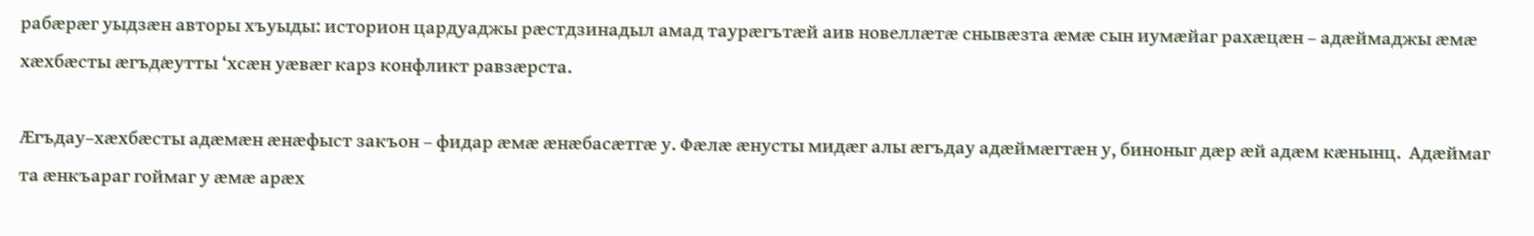рабӕрӕг уыдзӕн авторы хъуыды: историон цардуаджы рӕстдзинадыл амад таурӕгътӕй аив новеллӕтӕ снывӕзта ӕмӕ сын иумӕйаг рахӕцӕн – адӕймаджы ӕмӕ хӕхбӕсты ӕгъдӕутты ‘хсӕн уӕвӕг карз конфликт равзӕрста.

Æгъдау–хӕхбӕсты адӕмӕн ӕнӕфыст закъон – фидар ӕмӕ ӕнӕбасӕтгӕ у. Фӕлӕ ӕнусты мидӕг алы ӕгъдау адӕймӕгтӕн у, биноныг дӕр ӕй адӕм кӕнынц.  Адӕймаг та ӕнкъараг гоймаг у ӕмӕ арӕх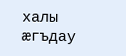халы ӕгъдау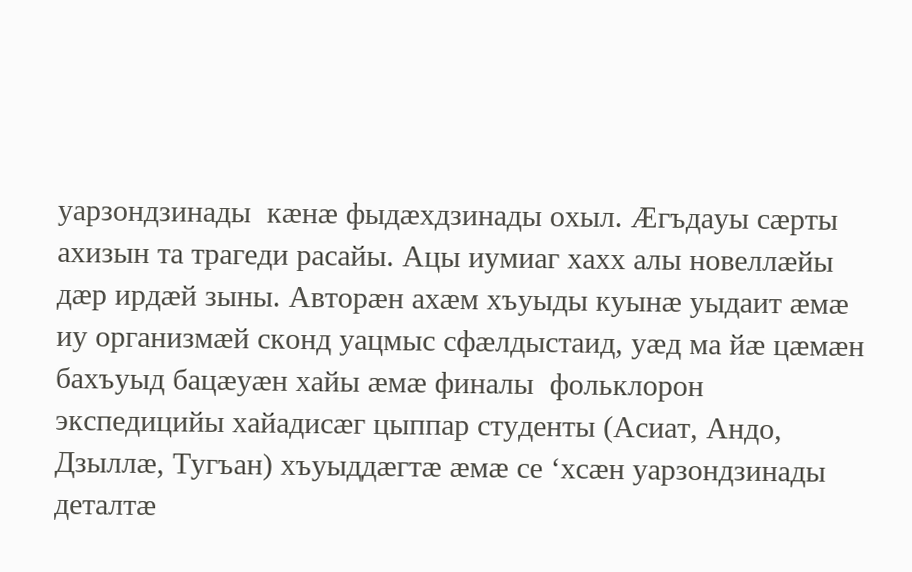уарзондзинады  кӕнӕ фыдӕхдзинады охыл. Æгъдауы сӕрты ахизын та трагеди расайы. Ацы иумиаг хахх алы новеллӕйы дӕр ирдӕй зыны. Авторӕн ахӕм хъуыды куынӕ уыдаит ӕмӕ иу организмӕй сконд уацмыс сфӕлдыстаид, уӕд ма йӕ цӕмӕн бахъуыд бацӕуӕн хайы ӕмӕ финалы  фольклорон экспедицийы хайадисӕг цыппар студенты (Асиат, Андо, Дзыллӕ, Тугъан) хъуыддӕгтӕ ӕмӕ се ‘хсӕн уарзондзинады деталтӕ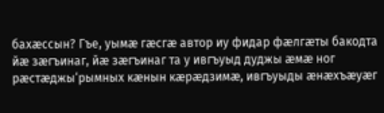бахӕссын? Гъе, уымӕ гӕсгӕ автор иу фидар фӕлгӕты бакодта йӕ зӕгъинаг, йӕ зӕгъинаг та у ивгъуыд дуджы ӕмӕ ног рӕстӕджы‘рымных кӕнын кӕрӕдзимӕ, ивгъуыды ӕнӕхъӕуӕг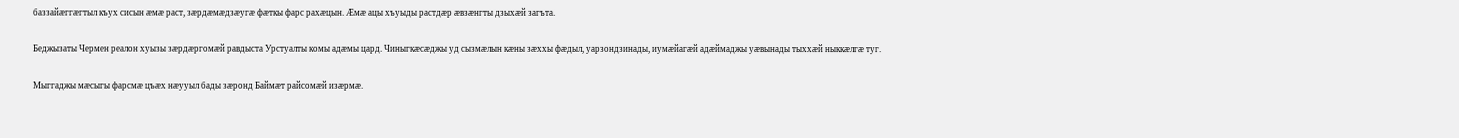баззайӕггӕгтыл къух сисын ӕмӕ раст, зӕрдӕмӕдзӕугӕ фӕткы фарс рахӕцын. Æмӕ ацы хъуыды растдӕр ӕвзӕнгты дзыхӕй загъта.

Беджызаты Чермен реалон хуызы зӕрдӕргомӕй равдыста Урстуалты комы адӕмы цард. Чиныгкӕсӕджы уд сызмӕлын кӕны зӕххы фӕдыл, уарзондзинады, иумӕйагӕй адӕймаджы уӕвынады тыххӕй ныккӕлгӕ туг.

Мыггаджы мӕсыгы фарсмӕ цъӕх нӕууыл бады зӕронд Баймӕт райсомӕй изӕрмӕ.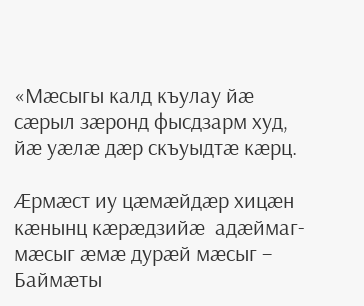«Мӕсыгы калд къулау йӕ сӕрыл зӕронд фысдзарм худ, йӕ уӕлӕ дӕр скъуыдтӕ кӕрц.

Æрмӕст иу цӕмӕйдӕр хицӕн кӕнынц кӕрӕдзийӕ  адӕймаг-мӕсыг ӕмӕ дурӕй мӕсыг – Баймӕты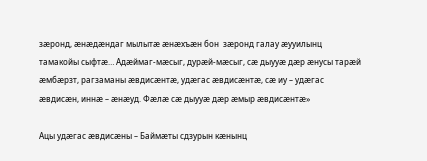зӕронд, ӕнӕдӕндаг мылытӕ ӕнӕхъӕн бон  зӕронд галау ӕууилынц тамакойы сыфтӕ… Адӕймаг-мӕсыг, дурӕй-мӕсыг, сӕ дыууӕ дӕр ӕнусы тарӕй ӕмбӕрзт, рагзаманы ӕвдисӕнтӕ, удӕгас ӕвдисӕнтӕ, сӕ иу – удӕгас ӕвдисӕн, иннӕ – ӕнӕуд. Фӕлӕ сӕ дыууӕ дӕр ӕмыр ӕвдисӕнтӕ»

Ацы удӕгас ӕвдисӕны – Баймӕты сдзурын кӕнынц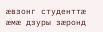ӕвзонг студенттӕ ӕмӕ дзуры зӕронд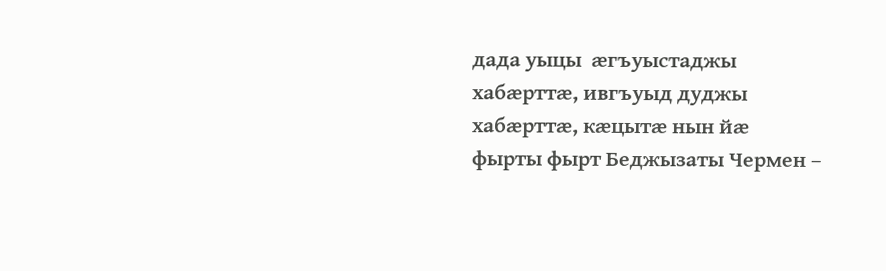дада уыцы  ӕгъуыстаджы хабӕрттӕ, ивгъуыд дуджы хабӕрттӕ, кӕцытӕ нын йӕ  фырты фырт Беджызаты Чермен –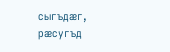сыгъдӕг, рӕсугъд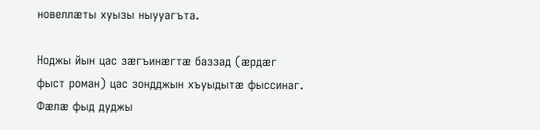новеллӕты хуызы ныууагъта.

Ноджы йын цас зӕгъинӕгтӕ баззад (ӕрдӕг фыст роман) цас зондджын хъуыдытӕ фыссинаг. Фӕлӕ фыд дуджы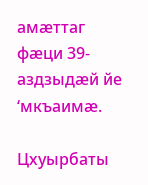амӕттаг фӕци 39-аздзыдӕй йе ‘мкъаимӕ.

Цхуырбаты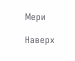Мери

Наверх